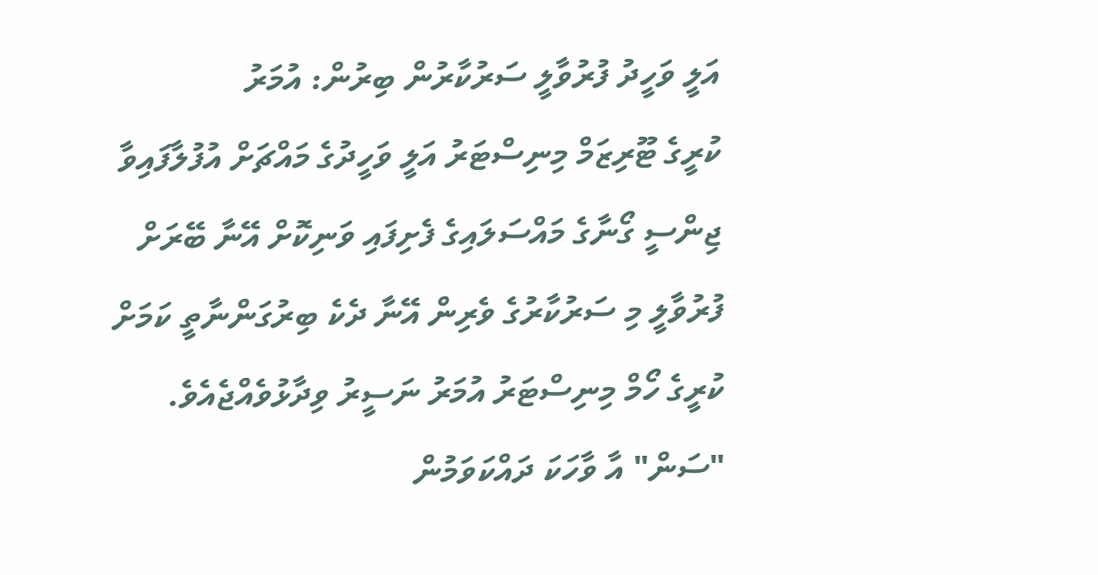އަލީ ވަހީދު ފުރުވާލީ ސަރުކާރުން ބިރުން: އުމަރު
ކުރީގެ ޓޫރިޒަމް މިނިސްޓަރު އަލީ ވަހީދުގެ މައްޗަށް އުފުލާފައިވާ ޖިންސީ ގޯނާގެ މައްސަލައިގެ ފެށިފައި ވަނިކޮށް އޭނާ ބޭރަށް ފުރުވާލީ މި ސަރުކާރުގެ ވެރިން އޭނާ ދެކެ ބިރުގަންނާތީ ކަމަށް ކުރީގެ ހޯމް މިނިސްޓަރު އުމަރު ނަސީރު ވިދާޅުވެއްޖެއެވެ. "ސަން" އާ ވާހަކަ ދައްކަވަމުން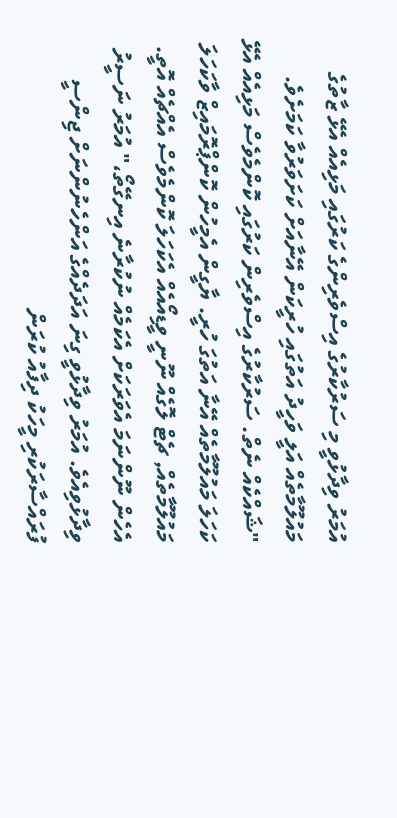އުމަރު ވިދާޅުވީ މި ސަރުކާރުގެ އިސްވެރިންގެ ކަރުގައި މަޅިއެއް އެޅޭ ޒާތުގެ މައުލޫމާތެއް އަލީ ވަހީދު އަތުގައި ހުރީކަން އޭނާއަށް ކަށަވަރުވާ ކަމަށެވެ. "ޝައްކެއް ނެތް. ސަރުކާރުގެ އިސްވެރިން ކަރުގައި ކޮންމެވެސް މަޅިއެއް އެޅޭ ކަހަލަ މައުލޫމާތެއް އޭނާ އަތުގަ ހުރީ. ޔާގީން އެމީހުން ކޮންޕްރޮމައިޒް ވާކަހަލަ މައުލޫމާތެއް, ޗެޓް ލޮގެއް ނޫނީ ވީޑިއޯއެއް އެކަހަލަ ކޮންމެވެސް އެއްޗެއް އޮތީ. އެހެން ނޫންނަމަ އެވަރަކަށް އެކަމެއް ނުކުރާނެ އިނގޭތޯ،" އުމަރު ނަސީރު ވިދާޅުވިއެވެ. އުމަރު ވިދާޅުވީ ގިނަ އަދަދެއްގެ އަންހެނުންނަށް ޖިންސީ ފުރައްސާރަކުރި މީހަކު ދިފާއު ކުރަން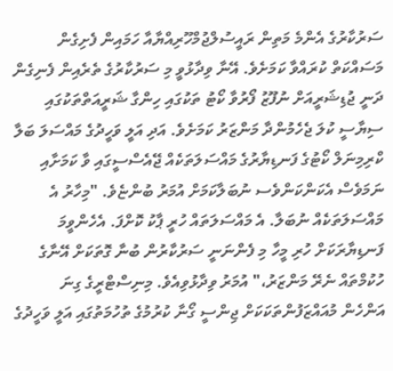ސަރުކާރުގެ އެންމެ މަތިން ރައީސުލްޖުމްހޫރިއްޔާއާ ހަމައިން ފެށިގެން މަސައްކަތް ކުރައްވާ ކަމަށެވެ. އޭނާ ވިދާޅުވީ މި ސަރުކާރުގެ ތެރެއިން ފެނިގެން ދަނީ ޖުޑިޝަރީއަށް ނުފޫޒު ފޯރުވާ ކޯޓު ތަކުގައި ހިންގާ ޝަރީއަތްތަކުގައި ސިޔާސީ ކުލަ ޖެހެމުންދާ މަންޒަރު ކަމަށެވެ. އަދި އަލީ ވަހީދުގެ މައްސަލަ ބަލާ ކްރިމިނަލް ކޯޓުގެ ފަނޑިޔާރުގެ މައްސަލަތަކެއް ޖޭއެސްސީގައި ވާ ކަމަށާއި ނަމަވެސް އެކަންކަންވެސ ނުބަލާކަމަށް އުމަރު ބުންޏެވެ. "މިހާރު އެ މައްސަލަތަކެއް ނުބަލާ. އެ މައްސަލަތައް ހުރީ ޕާކު ކޮށްފަ. އެހެންވީމަ ފަނޑިޔާރަކަށް ހުރި މީހާ މި ފެންނަނީ ސަރުކާރުން ބުނާ ގޮތަކަށް އޭނާގެ ހުކުމްތައް ނެރޭ މަންޒަރު،" އުމަރު ވިދާޅުވިއެވެ. މިނިސްޓްރީގެ ގިނަ އަންހެން މުއައްޒަފުންތަކަކަށް ޖިންސީ ގޯނާ ކުރުމުގެ ތުހުމަތުގައި އަލީ ވަހީދުގެ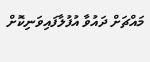މައްޗަށް ދައުވާ އުފުލާފައިވަނިކޮށް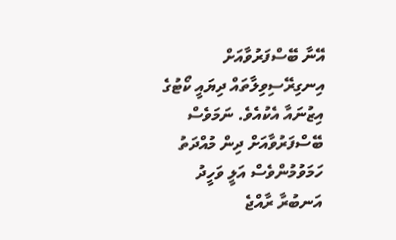އޭނާ ބޭސްފަރުވާއަށް އިނގިރޭސިވިލާތައް ދިޔައީ ކޯޓުގެ އިޒުނައާ އެކުއެވެ. ނަމަވެސް ބޭސްފަރުވާއަށް ދިން މުއްދަތު ހަމަވުމުންވެސް އަލީ ވަހީދު އަނބުރާ ރާއްޖެ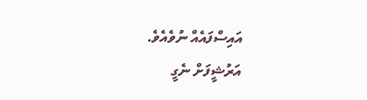އައިސްފައެއް ނުވެއެވެ.
އަރުޝީފަށް ނެގީ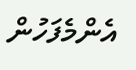އެންމެފަހުން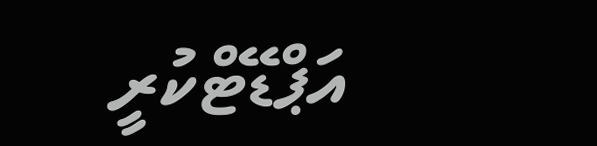އަޕްޑޭޓްކުރީ